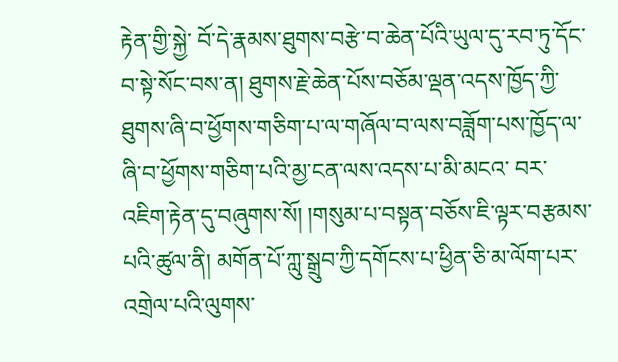རྟེན་གྱི་སྐྱེ་ བོ་དེ་རྣམས་ཐུགས་བརྩེ་བ་ཆེན་པོའི་ཡུལ་དུ་རབ་ཏུ་དོང་བ་སྟེ་སོང་བས་ན། ཐུགས་རྗེ་ཆེན་པོས་བཅོམ་ལྡན་འདས་ཁྱོད་ཀྱི་ཐུགས་ཞི་བ་ཕྱོགས་གཅིག་པ་ལ་གཞོལ་བ་ལས་བཟློག་པས་ཁྱོད་ལ་ཞི་བ་ཕྱོགས་གཅིག་པའི་མྱ་ངན་ལས་འདས་པ་མི་མངའ་ བར་འཇིག་རྟེན་དུ་བཞུགས་སོ། །གསུམ་པ་བསྟན་བཅོས་ཇི་ལྟར་བརྩམས་པའི་ཚུལ་ནི། མགོན་པོ་ཀླུ་སྒྲུབ་ཀྱི་དགོངས་པ་ཕྱིན་ཅི་མ་ལོག་པར་འགྲེལ་པའི་ལུགས་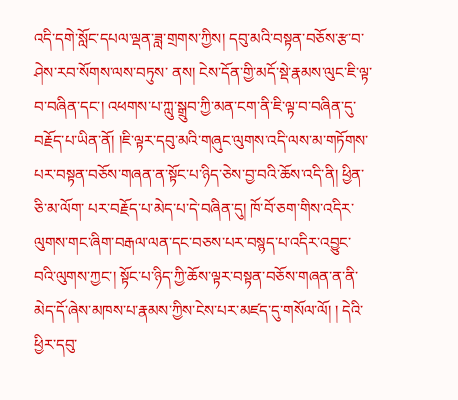འདི་དགེ་སློང་དཔལ་ལྡན་ཟླ་གྲགས་ཀྱིས། དབུ་མའི་བསྟན་བཅོས་རྩ་བ་ཤེས་རབ་སོགས་ལས་བཏུས་ ནས། ངེས་དོན་གྱི་མདོ་སྡེ་རྣམས་ལུང་ཇི་ལྟ་བ་བཞིན་དང་། འཕགས་པ་ཀླུ་སྒྲུབ་ཀྱི་མན་ངག་ནི་ཇི་ལྟ་བ་བཞིན་དུ་བརྗོད་པ་ཡིན་ནོ། །ཇི་ལྟར་དབུ་མའི་གཞུང་ལུགས་འདི་ལས་མ་གཏོགས་པར་བསྟན་བཅོས་གཞན་ན་སྟོང་པ་ཉིད་ཅེས་བྱ་བའི་ཆོས་འདི་ནི། ཕྱིན་ཅི་མ་ལོག་ པར་བརྗོད་པ་མེད་པ་དེ་བཞིན་དུ། ཁོ་བོ་ཅག་གིས་འདིར་ལུགས་གང་ཞིག་བརྒལ་ལན་དང་བཅས་པར་བསྙད་པ་འདིར་འབྱུང་བའི་ལུགས་ཀྱང་། སྟོང་པ་ཉིད་ཀྱི་ཆོས་ལྟར་བསྟན་བཅོས་གཞན་ན་ནི་མེད་དོ་ཞེས་མཁས་པ་རྣམས་ཀྱིས་ངེས་པར་མཛད་དུ་གསོལ་ལོ། ། དེའི་ཕྱིར་དབུ་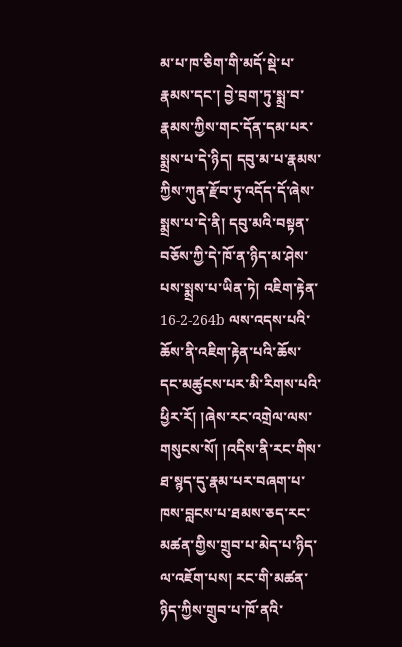མ་པ་ཁ་ཅིག་གི་མདོ་སྡེ་པ་རྣམས་དང་། བྱེ་བྲག་ཏུ་སྨྲ་བ་རྣམས་ཀྱིས་གང་དོན་དམ་པར་སྨྲས་པ་དེ་ཉིད། དབུ་མ་པ་རྣམས་ཀྱིས་ཀུན་རྫོབ་ཏུ་འདོད་དོ་ཞེས་སྨྲས་པ་དེ་ནི། དབུ་མའི་བསྟན་བཅོས་ཀྱི་དེ་ཁོ་ན་ཉིད་མ་ཤེས་པས་སྨྲས་པ་ཡིན་ཏེ། འཇིག་རྟེན་ 16-2-264b ལས་འདས་པའི་ཆོས་ནི་འཇིག་རྟེན་པའི་ཆོས་དང་མཚུངས་པར་མི་རིགས་པའི་ཕྱིར་རོ། །ཞེས་རང་འགྲེལ་ལས་གསུངས་སོ། །འདིས་ནི་རང་གིས་ཐ་སྙད་དུ་རྣམ་པར་བཞག་པ་ཁས་བླངས་པ་ཐམས་ཅད་རང་མཚན་གྱིས་གྲུབ་པ་མེད་པ་ཉིད་ལ་འཇོག་པས། རང་གི་མཚན་ ཉིད་ཀྱིས་གྲུབ་པ་ཁོ་ནའི་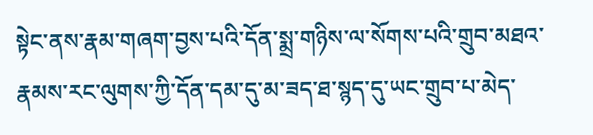སྟེང་ནས་རྣམ་གཞག་བྱས་པའི་དོན་སྨྲ་གཉིས་ལ་སོགས་པའི་གྲུབ་མཐའ་རྣམས་རང་ལུགས་ཀྱི་དོན་དམ་དུ་མ་ཟད་ཐ་སྙད་དུ་ཡང་གྲུབ་པ་མེད་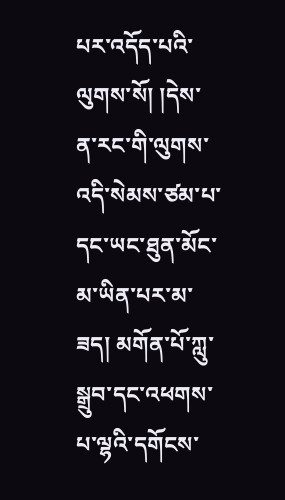པར་འདོད་པའི་ལུགས་སོ། །དེས་ན་རང་གི་ལུགས་འདི་སེམས་ཙམ་པ་དང་ཡང་ཐུན་མོང་ མ་ཡིན་པར་མ་ཟད། མགོན་པོ་ཀླུ་སྒྲུབ་དང་འཕགས་པ་ལྷའི་དགོངས་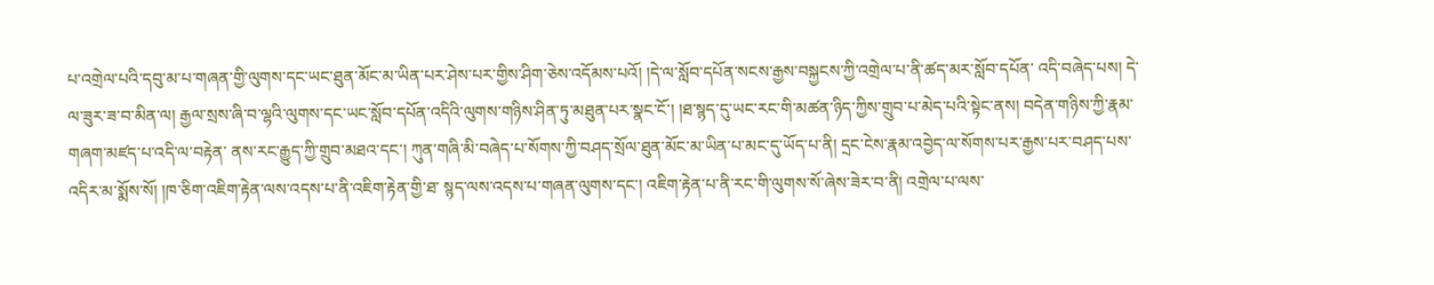པ་འགྲེལ་པའི་དབུ་མ་པ་གཞན་གྱི་ལུགས་དང་ཡང་ཐུན་མོང་མ་ཡིན་པར་ཤེས་པར་གྱིས་ཤིག་ཅེས་འདོམས་པའོ། །དེ་ལ་སློབ་དཔོན་སངས་རྒྱས་བསྐྱངས་ཀྱི་འགྲེལ་པ་ནི་ཚད་མར་སློབ་དཔོན་ འདི་བཞེད་པས། དེ་ལ་ཟུར་ཟ་བ་མིན་ལ། རྒྱལ་སྲས་ཞི་བ་ལྷའི་ལུགས་དང་ཡང་སློབ་དཔོན་འདིའི་ལུགས་གཉིས་ཤིན་ཏུ་མཐུན་པར་སྣང་ངོ་། །ཐ་སྙད་དུ་ཡང་རང་གི་མཚན་ཉིད་ཀྱིས་གྲུབ་པ་མེད་པའི་སྟེང་ནས། བདེན་གཉིས་ཀྱི་རྣམ་གཞག་མཛད་པ་འདི་ལ་བརྟེན་ ནས་རང་རྒྱུད་ཀྱི་གྲུབ་མཐའ་དང་། ཀུན་གཞི་མི་བཞེད་པ་སོགས་ཀྱི་བཤད་སྲོལ་ཐུན་མོང་མ་ཡིན་པ་མང་དུ་ཡོད་པ་ནི། དྲང་ངེས་རྣམ་འབྱེད་ལ་སོགས་པར་རྒྱས་པར་བཤད་པས་འདིར་མ་སྨོས་སོ། །ཁ་ཅིག་འཇིག་རྟེན་ལས་འདས་པ་ནི་འཇིག་རྟེན་གྱི་ཐ་ སྙད་ལས་འདས་པ་གཞན་ལུགས་དང་། འཇིག་རྟེན་པ་ནི་རང་གི་ལུགས་སོ་ཞེས་ཟེར་བ་ནི། འགྲེལ་པ་ལས་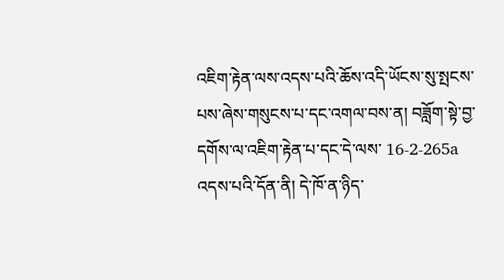འཇིག་རྟེན་ལས་འདས་པའི་ཆོས་འདི་ཡོངས་སུ་སྤངས་པས་ཞེས་གསུངས་པ་དང་འགལ་བས་ན། བཟློག་སྟེ་བྱ་དགོས་ལ་འཇིག་རྟེན་པ་དང་དེ་ལས་ 16-2-265a འདས་པའི་དོན་ནི། དེ་ཁོ་ན་ཉིད་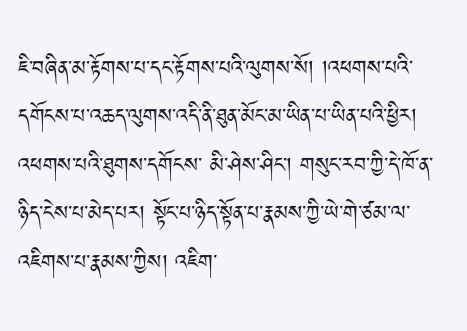ཇི་བཞིན་མ་རྟོགས་པ་དང་རྟོགས་པའི་ལུགས་སོ། །འཕགས་པའི་དགོངས་པ་འཆད་ལུགས་འདི་ནི་ཐུན་མོང་མ་ཡིན་པ་ཡིན་པའི་ཕྱིར། འཕགས་པའི་ཐུགས་དགོངས་ མི་ཤེས་ཤིང་། གསུང་རབ་ཀྱི་དེ་ཁོ་ན་ཉིད་ངེས་པ་མེད་པར། སྟོང་པ་ཉིད་སྟོན་པ་རྣམས་ཀྱི་ཡེ་གེ་ཙམ་ལ་འཇིགས་པ་རྣམས་ཀྱིས། འཇིག་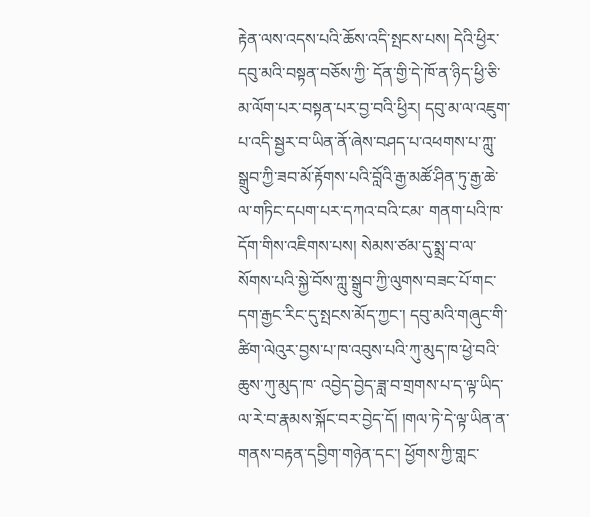རྟེན་ལས་འདས་པའི་ཆོས་འདི་སྤངས་པས། དེའི་ཕྱིར་དབུ་མའི་བསྟན་བཅོས་ཀྱི་ དོན་གྱི་དེ་ཁོ་ན་ཉིད་ཕྱི་ཅི་མ་ལོག་པར་བསྟན་པར་བྱ་བའི་ཕྱིར། དབུ་མ་ལ་འཇུག་པ་འདི་སྦྱར་བ་ཡིན་ནོ་ཞེས་བཤད་པ་འཕགས་པ་ཀླུ་སྒྲུབ་ཀྱི་ཟབ་མོ་རྟོགས་པའི་བློའི་རྒྱ་མཚོ་ཤིན་ཏུ་རྒྱ་ཆེ་ལ་གཏིང་དཔག་པར་དཀའ་བའི་ངམ་ གནག་པའི་ཁ་དོག་གིས་འཇིགས་པས། སེམས་ཙམ་དུ་སྨྲ་བ་ལ་སོགས་པའི་སྐྱེ་བོས་ཀླུ་སྒྲུབ་ཀྱི་ལུགས་བཟང་པོ་གང་དག་རྒྱང་རིང་དུ་སྤངས་མོད་ཀྱང་། དབུ་མའི་གཞུང་གི་ཚིག་ལེའུར་བྱས་པ་ཁ་འབུས་པའི་ཀུ་མུད་ཁ་ཕྱེ་བའི་ཆུས་ཀུ་མུད་ཁ་ འབྱེད་བྱེད་ཟླ་བ་གྲགས་པ་ད་ལྟ་ཡིད་ལ་རེ་བ་རྣམས་སྐོང་བར་བྱེད་དོ། །གལ་ཏེ་དེ་ལྟ་ཡིན་ན་གནས་བརྟན་དབྱིག་གཉེན་དང་། ཕྱོགས་ཀྱི་གླང་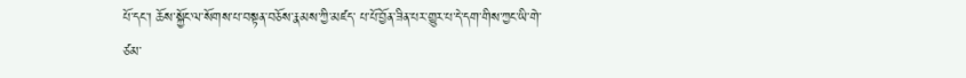པོ་དང་། ཆོས་སྐྱོང་ལ་སོགས་པ་བསྟན་བཅོས་རྣམས་ཀྱི་མཛད་ པ་པོ་བྱོན་ཟིན་པར་གྱུར་པ་དེ་དག་གིས་ཀྱང་ཡི་གེ་ཙམ་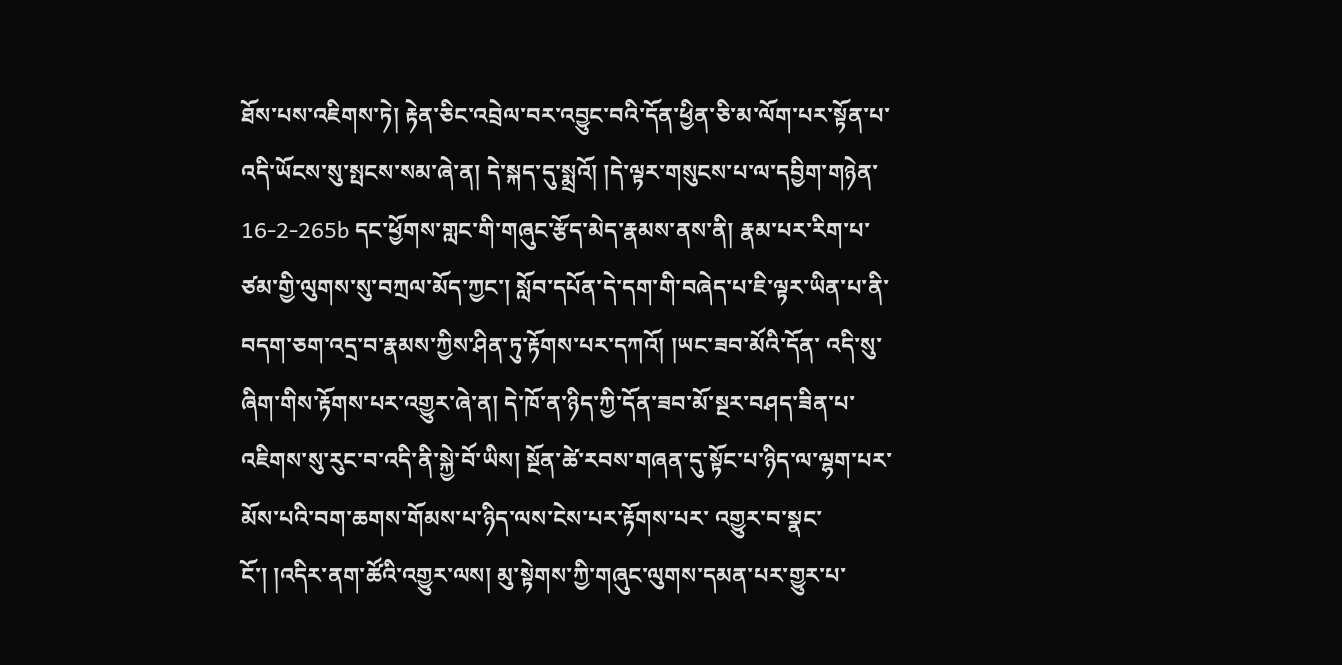ཐོས་པས་འཇིགས་ཏེ། རྟེན་ཅིང་འབྲེལ་བར་འབྱུང་བའི་དོན་ཕྱིན་ཅི་མ་ལོག་པར་སྟོན་པ་འདི་ཡོངས་སུ་སྤངས་སམ་ཞེ་ན། དེ་སྐད་དུ་སྨྲའོ། །དེ་ལྟར་གསུངས་པ་ལ་དབྱིག་གཉེན་ 16-2-265b དང་ཕྱོགས་གླང་གི་གཞུང་རྩོད་མེད་རྣམས་ནས་ནི། རྣམ་པར་རིག་པ་ཙམ་གྱི་ལུགས་སུ་བཀྲལ་མོད་ཀྱང་། སློབ་དཔོན་དེ་དག་གི་བཞེད་པ་ཇི་ལྟར་ཡིན་པ་ནི་བདག་ཅག་འདྲ་བ་རྣམས་ཀྱིས་ཤིན་ཏུ་རྟོགས་པར་དཀའོ། །ཡང་ཟབ་མོའི་དོན་ འདི་སུ་ཞིག་གིས་རྟོགས་པར་འགྱུར་ཞེ་ན། དེ་ཁོ་ན་ཉིད་ཀྱི་དོན་ཟབ་མོ་སྔར་བཤད་ཟིན་པ་འཇིགས་སུ་རུང་བ་འདི་ནི་སྐྱེ་བོ་ཡིས། སྔོན་ཚེ་རབས་གཞན་དུ་སྟོང་པ་ཉིད་ལ་ལྷག་པར་མོས་པའི་བག་ཆགས་གོམས་པ་ཉིད་ལས་ངེས་པར་རྟོགས་པར་ འགྱུར་བ་སྣང་ངོ་། །འདིར་ནག་ཚོའི་འགྱུར་ལས། མུ་སྟེགས་ཀྱི་གཞུང་ལུགས་དམན་པར་གྱུར་པ་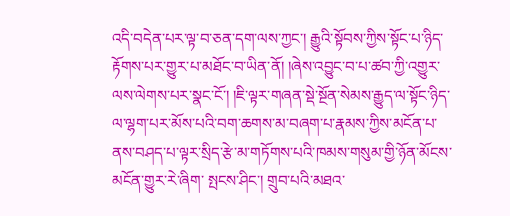འདི་བདེན་པར་ལྟ་བ་ཅན་དག་ལས་ཀྱང་། རྒྱུའི་སྟོབས་ཀྱིས་སྟོང་པ་ཉིད་རྟོགས་པར་གྱུར་པ་མཐོང་བ་ཡིན་ནོ། །ཞེས་འབྱུང་བ་པ་ཚབ་ཀྱི་འགྱུར་ ལས་ལེགས་པར་སྣང་ངོ་། །ཇི་ལྟར་གཞན་སྡེ་སྔོན་སེམས་རྒྱུད་ལ་སྟོང་ཉིད་ལ་ལྷག་པར་མོས་པའི་བག་ཆགས་མ་བཞག་པ་རྣམས་ཀྱིས་མངོན་པ་ནས་བཤད་པ་ལྟར་སྲིད་རྩེ་མ་གཏོགས་པའི་ཁམས་གསུམ་གྱི་ཉོན་མོངས་མངོན་གྱུར་རེ་ཞིག་ སྤངས་ཤིང་། གྲུབ་པའི་མཐའ་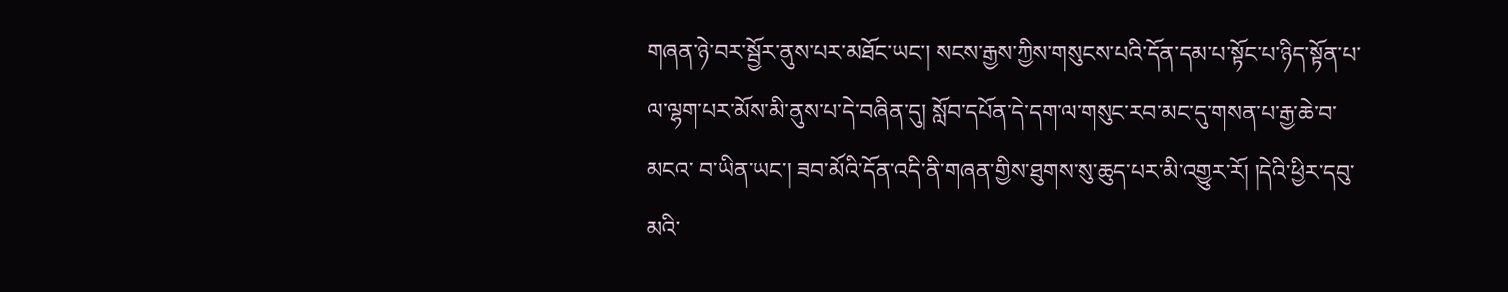གཞན་ཉེ་བར་སྦྱོར་ནུས་པར་མཐོང་ཡང་། སངས་རྒྱས་ཀྱིས་གསུངས་པའི་དོན་དམ་པ་སྟོང་པ་ཉིད་སྟོན་པ་ལ་ལྷག་པར་མོས་མི་ནུས་པ་དེ་བཞིན་དུ། སློབ་དཔོན་དེ་དག་ལ་གསུང་རབ་མང་དུ་གསན་པ་རྒྱ་ཆེ་བ་མངའ་ བ་ཡིན་ཡང་། ཟབ་མོའི་དོན་འདི་ནི་གཞན་གྱིས་ཐུགས་སུ་ཆུད་པར་མི་འགྱུར་རོ། །དེའི་ཕྱིར་དབུ་མའི་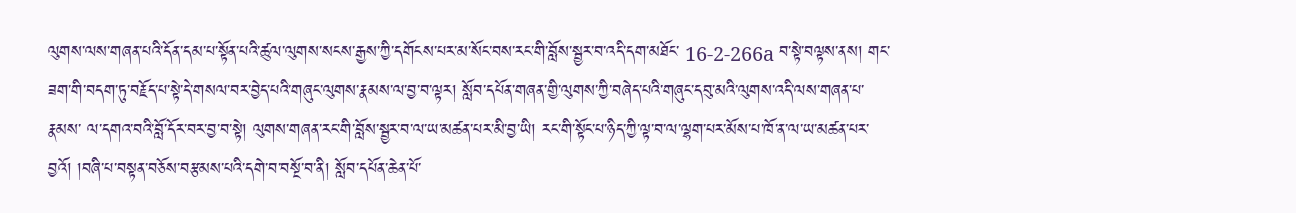ལུགས་ལས་གཞན་པའི་དོན་དམ་པ་སྟོན་པའི་ཚུལ་ལུགས་སངས་རྒྱས་ཀྱི་དགོངས་པར་མ་སོང་བས་རང་གི་བློས་སྦྱར་བ་འདི་དག་མཐོང་ 16-2-266a བ་སྟེ་བལྟས་ནས། གང་ཟག་གི་བདག་ཏུ་བརྗོད་པ་སྟེ་དེ་གསལ་བར་བྱེད་པའི་གཞུང་ལུགས་རྣམས་ལ་བྱ་བ་ལྟར། སློབ་དཔོན་གཞན་གྱི་ལུགས་ཀྱི་བཞེད་པའི་གཞུང་དབུ་མའི་ལུགས་འདི་ལས་གཞན་པ་རྣམས་ ལ་དགའ་བའི་བློ་དོར་བར་བྱ་བ་སྟེ། ལུགས་གཞན་རང་གི་བློས་སྦྱར་བ་ལ་ཡ་མཚན་པར་མི་བྱ་ཡི། རང་གི་སྟོང་པ་ཉིད་ཀྱི་ལྟ་བ་ལ་ལྷག་པར་མོས་པ་ཁོ་ན་ལ་ཡ་མཚན་པར་བྱའོ། །བཞི་པ་བསྟན་བཅོས་བརྩམས་པའི་དགེ་བ་བསྔོ་བ་ནི། སློབ་དཔོན་ཆེན་པོ་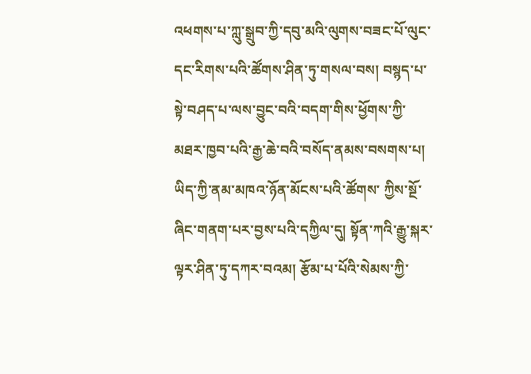འཕགས་པ་ཀླུ་སྒྲུབ་ཀྱི་དབུ་མའི་ལུགས་བཟང་པོ་ལུང་དང་རིགས་པའི་ཚོགས་ཤིན་ཏུ་གསལ་བས། བསྙད་པ་སྟེ་བཤད་པ་ལས་བྱུང་བའི་བདག་གིས་ཕྱོགས་ཀྱི་མཐར་ཁྱབ་པའི་རྒྱ་ཆེ་བའི་བསོད་ནམས་བསགས་པ། ཡིད་ཀྱི་ནམ་མཁའ་ཉོན་མོངས་པའི་ཚོགས་ ཀྱིས་སྔོ་ཞིང་གནག་པར་བྱས་པའི་དཀྱིལ་དུ། སྟོན་ཀའི་རྒྱུ་སྐར་ལྟར་ཤིན་ཏུ་དཀར་བའམ། རྩོམ་པ་པོའི་སེམས་ཀྱི་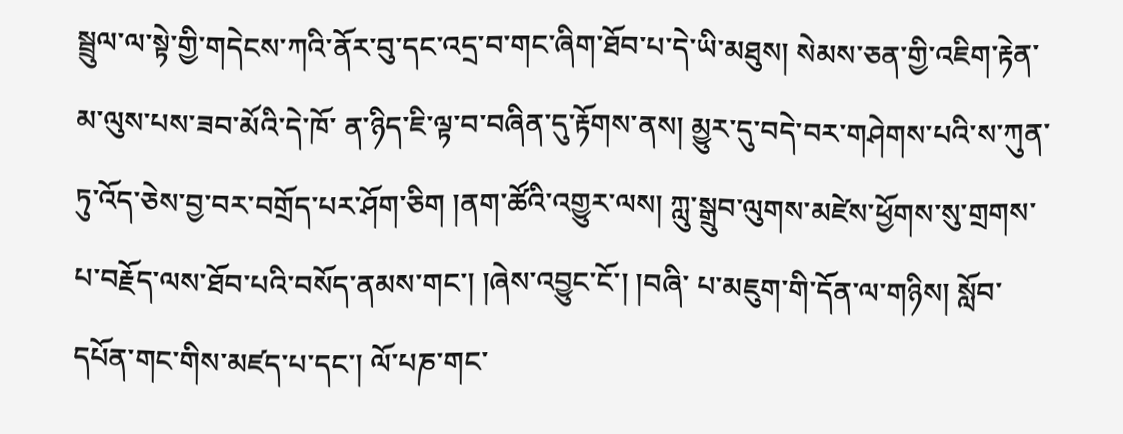སྦྲུལ་ལ་སྟེ་གྱི་གདེངས་ཀའི་ནོར་བུ་དང་འདྲ་བ་གང་ཞིག་ཐོབ་པ་དེ་ཡི་མཐུས། སེམས་ཅན་གྱི་འཇིག་རྟེན་མ་ལུས་པས་ཟབ་མོའི་དེ་ཁོ་ ན་ཉིད་ཇི་ལྟ་བ་བཞིན་དུ་རྟོགས་ནས། མྱུར་དུ་བདེ་བར་གཤེགས་པའི་ས་ཀུན་ཏུ་འོད་ཅེས་བྱ་བར་བགྲོད་པར་ཤོག་ཅིག །ནག་ཚོའི་འགྱུར་ལས། ཀླུ་སྒྲུབ་ལུགས་མཛེས་ཕྱོགས་སུ་གྲགས་པ་བརྗོད་ལས་ཐོབ་པའི་བསོད་ནམས་གང་། །ཞེས་འབྱུང་ངོ་། །བཞི་ པ་མཇུག་གི་དོན་ལ་གཉིས། སློབ་དཔོན་གང་གིས་མཛད་པ་དང་། ལོ་པཎ་གང་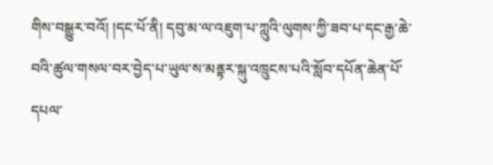གིས་བསྒྱུར་བའོ། །དང་པོ་ནི། དབུ་མ་ལ་འཇུག་པ་ཀླུའི་ལུགས་ཀྱི་ཟབ་པ་དང་རྒྱ་ཆེ་བའི་ཚུལ་གསལ་བར་བྱེད་པ་ཡུལ་ས་མནྟར་སྐུ་འཁྲུངས་པའི་སློབ་དཔོན་ཆེན་པོ་དཔལ་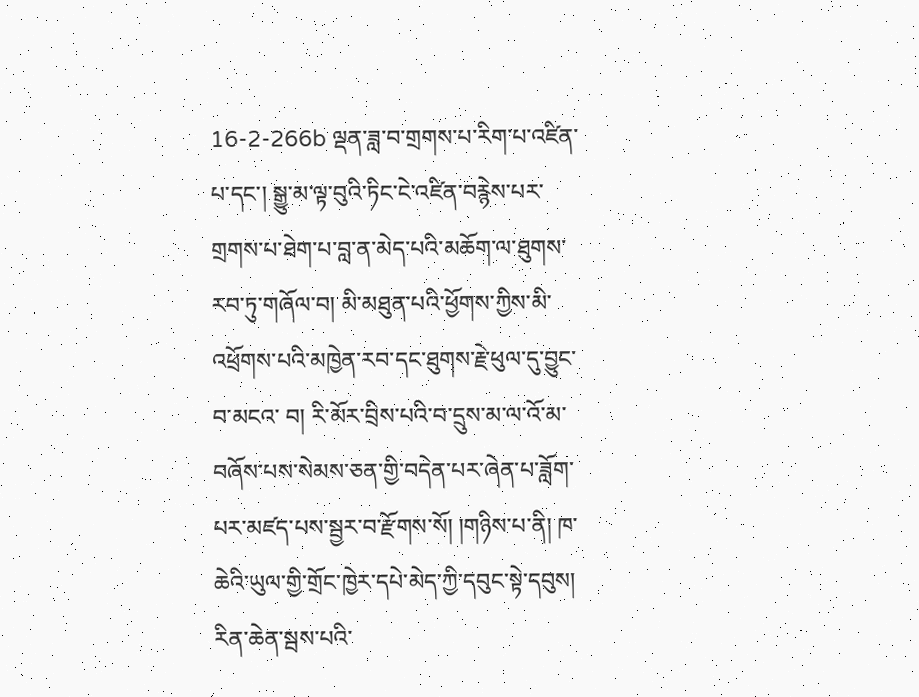16-2-266b ལྡན་ཟླ་བ་གྲགས་པ་རིག་པ་འཛིན་པ་དང་། སྒྱུ་མ་ལྟ་བུའི་ཏིང་ངེ་འཛིན་བརྙེས་པར་གྲགས་པ་ཐེག་པ་བླ་ན་མེད་པའི་མཆོག་ལ་ཐུགས་རབ་ཏུ་གཞོལ་བ། མི་མཐུན་པའི་ཕྱོགས་ཀྱིས་མི་འཕྲོགས་པའི་མཁྱེན་རབ་དང་ཐུགས་རྗེ་ཕུལ་དུ་བྱུང་བ་མངའ་ བ། རི་མོར་བྲིས་པའི་བ་དྲུས་མ་ལ་འོ་མ་བཞོས་པས་སེམས་ཅན་གྱི་བདེན་པར་ཞེན་པ་ཟློག་པར་མཛད་པས་སྦྱར་བ་རྫོགས་སོ། །གཉིས་པ་ནི། ཁ་ཆེའི་ཡུལ་གྱི་གྲོང་ཁྱེར་དཔེ་མེད་ཀྱི་དབུང་སྟེ་དབུས། རིན་ཆེན་སྦས་པའི་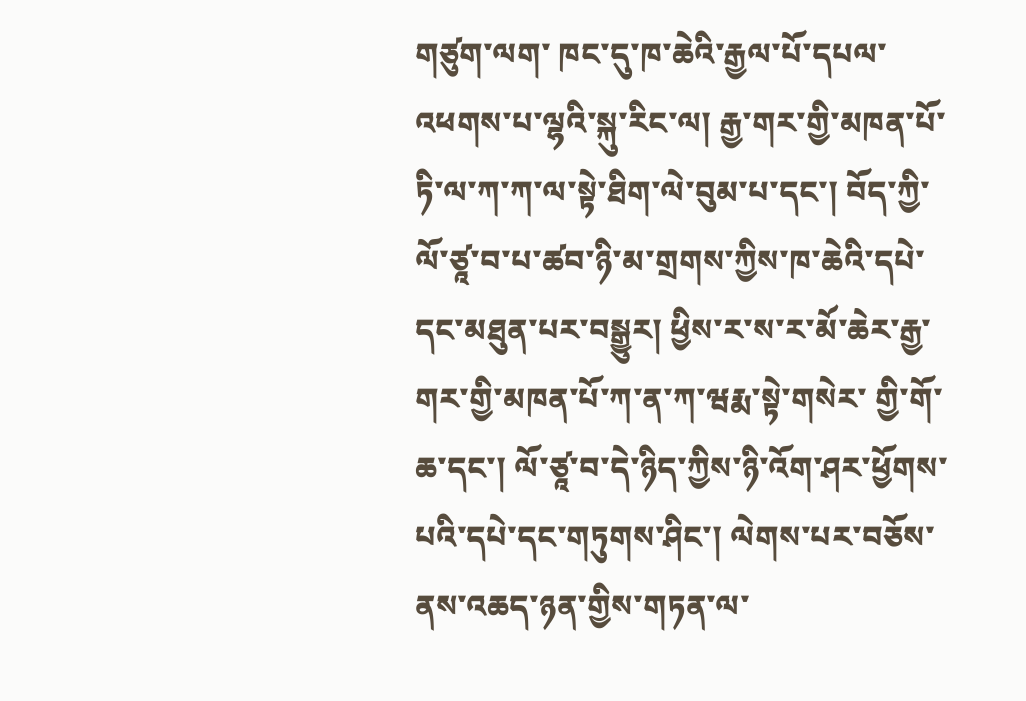གཙུག་ལག་ ཁང་དུ་ཁ་ཆེའི་རྒྱལ་པོ་དཔལ་འཕགས་པ་ལྷའི་སྐུ་རིང་ལ། རྒྱ་གར་གྱི་མཁན་པོ་ཏི་ལ་ཀ་ཀ་ལ་སྟེ་ཐིག་ལེ་བུམ་པ་དང་། བོད་ཀྱི་ལོ་ཙཱ་བ་པ་ཚབ་ཉི་མ་གྲགས་ཀྱིས་ཁ་ཆེའི་དཔེ་དང་མཐུན་པར་བསྒྱུར། ཕྱིས་ར་ས་ར་མོ་ཆེར་རྒྱ་གར་གྱི་མཁན་པོ་ཀ་ན་ཀ་ཝརྨ་སྟེ་གསེར་ གྱི་གོ་ཆ་དང་། ལོ་ཙཱ་བ་དེ་ཉིད་ཀྱིས་ཉི་འོག་ཤར་ཕྱོགས་པའི་དཔེ་དང་གཏུགས་ཤིང་། ལེགས་པར་བཅོས་ནས་འཆད་ཉན་གྱིས་གཏན་ལ་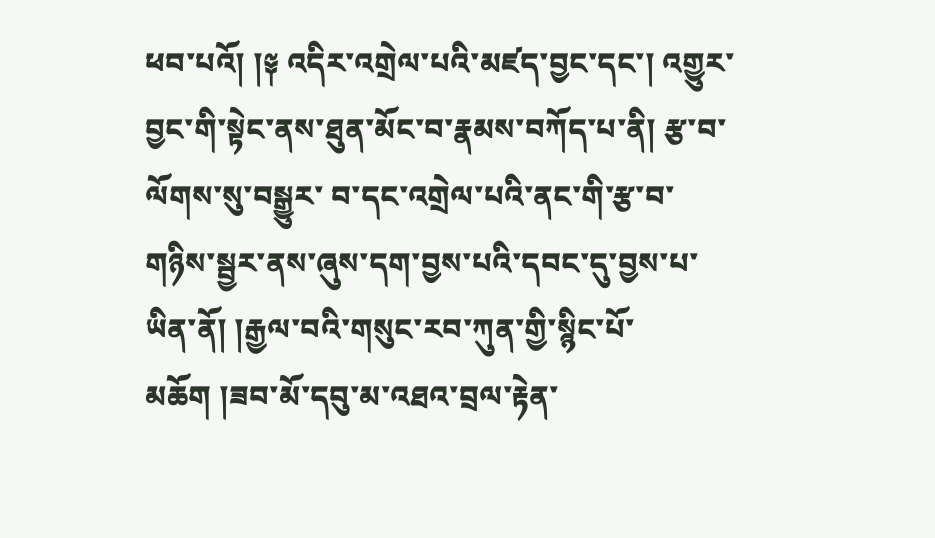ཕབ་པའོ། །༈ འདིར་འགྲེལ་པའི་མཛད་བྱང་དང་། འགྱུར་བྱང་གི་སྟེང་ནས་ཐུན་མོང་བ་རྣམས་བཀོད་པ་ནི། རྩ་བ་ལོགས་སུ་བསྒྱུར་ བ་དང་འགྲེལ་པའི་ནང་གི་རྩ་བ་གཉིས་སྦྱར་ནས་ཞུས་དག་བྱས་པའི་དབང་དུ་བྱས་པ་ཡིན་ནོ། །རྒྱལ་བའི་གསུང་རབ་ཀུན་གྱི་སྙིང་པོ་མཆོག །ཟབ་མོ་དབུ་མ་འཐའ་བྲལ་རྟེན་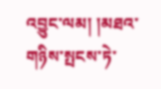འབྱུང་ལམ། །མཐའ་གཉིས་སྤངས་ཏེ་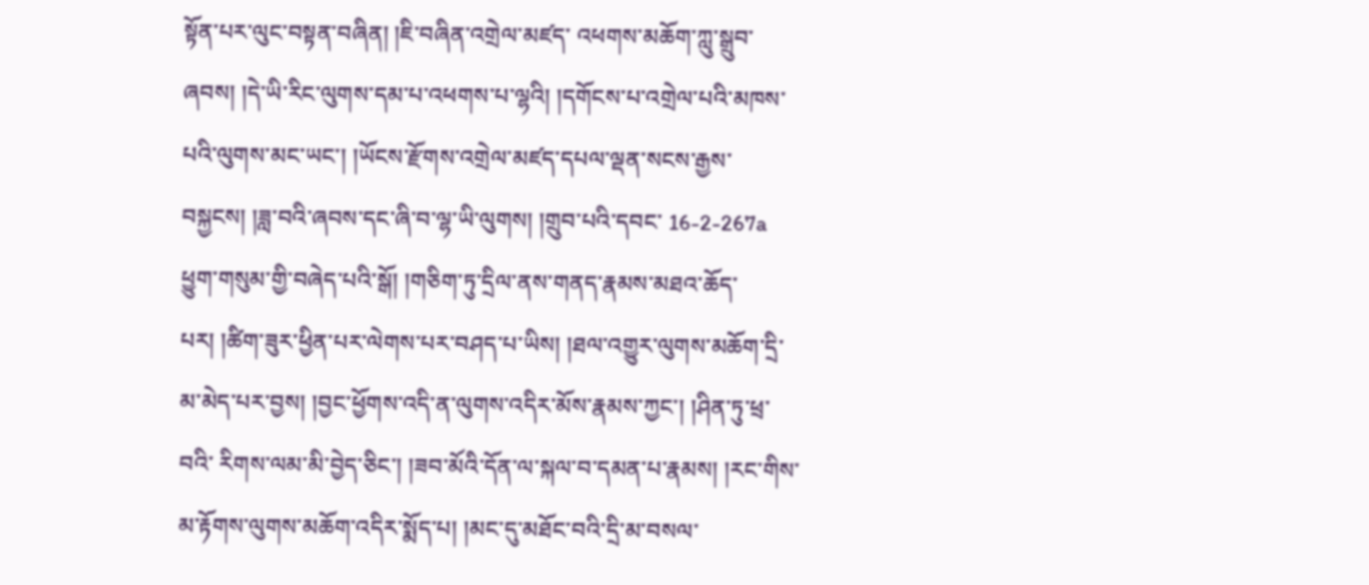སྟོན་པར་ལུང་བསྟན་བཞིན། །ཇི་བཞིན་འགྲེལ་མཛད་ འཕགས་མཆོག་ཀླུ་སྒྲུབ་ཞབས། །དེ་ཡི་རིང་ལུགས་དམ་པ་འཕགས་པ་ལྷའི། །དགོངས་པ་འགྲེལ་པའི་མཁས་པའི་ལུགས་མང་ཡང་། །ཡོངས་རྫོགས་འགྲེལ་མཛད་དཔལ་ལྡན་སངས་རྒྱས་བསྐྱངས། །ཟླ་བའི་ཞབས་དང་ཞི་བ་ལྷ་ཡི་ལུགས། །གྲུབ་པའི་དབང་ 16-2-267a ཕྱུག་གསུམ་གྱི་བཞེད་པའི་སྒོ། །གཅིག་ཏུ་དྲིལ་ནས་གནད་རྣམས་མཐའ་ཆོད་པར། །ཚིག་ཟུར་ཕྱིན་པར་ལེགས་པར་བཤད་པ་ཡིས། །ཐལ་འགྱུར་ལུགས་མཆོག་དྲི་མ་མེད་པར་བྱས། །བྱང་ཕྱོགས་འདི་ན་ལུགས་འདིར་མོས་རྣམས་ཀྱང་། །ཤིན་ཏུ་ཕྲ་བའི་ རིགས་ལམ་མི་བྱེད་ཅིང་། །ཟབ་མོའི་དོན་ལ་སྐལ་བ་དམན་པ་རྣམས། །རང་གིས་མ་རྟོགས་ལུགས་མཆོག་འདིར་སྨོད་པ། །མང་དུ་མཐོང་བའི་དྲི་མ་བསལ་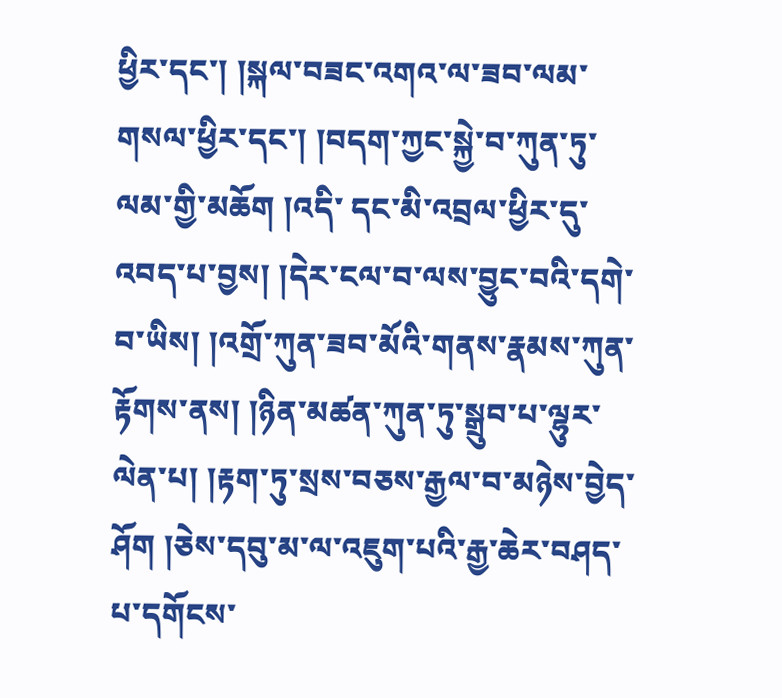ཕྱིར་དང་། །སྐལ་བཟང་འགའ་ལ་ཟབ་ལམ་གསལ་ཕྱིར་དང་། །བདག་ཀྱང་སྐྱེ་བ་ཀུན་ཏུ་ལམ་གྱི་མཆོག །འདི་ དང་མི་འབྲལ་ཕྱིར་དུ་འབད་པ་བྱས། །དེར་ངལ་བ་ལས་བྱུང་བའི་དགེ་བ་ཡིས། །འགྲོ་ཀུན་ཟབ་མོའི་གནས་རྣམས་ཀུན་རྟོགས་ནས། །ཉིན་མཚན་ཀུན་ཏུ་སྒྲུབ་པ་ལྷུར་ལེན་པ། །རྟག་ཏུ་སྲས་བཅས་རྒྱལ་བ་མཉེས་བྱེད་ཤོག །ཅེས་དབུ་མ་ལ་འཇུག་པའི་རྒྱ་ཆེར་བཤད་ པ་དགོངས་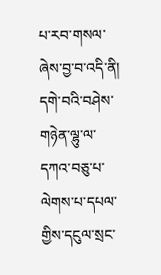པ་རབ་གསལ་ཞེས་བྱ་བ་འདི་ནི། དགེ་བའི་བཤེས་གཉེན་ལྷུ་ལ་དཀའ་བཅུ་པ་ལེགས་པ་དཔལ་གྱིས་དངུལ་སྲང་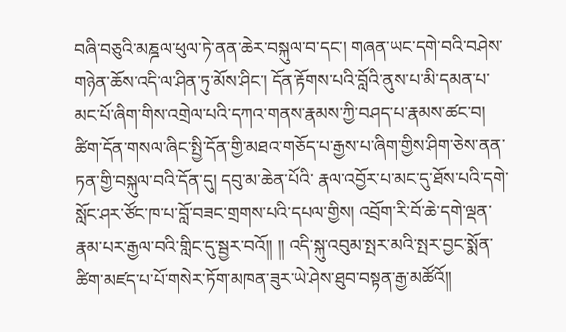བཞི་བཅུའི་མཎྜལ་ཕུལ་ཏེ་ནན་ཆེར་བསྐུལ་བ་དང་། གཞན་ཡང་དགེ་བའི་བཤེས་གཉེན་ཆོས་འདི་ལ་ཤིན་ཏུ་མོས་ཤིང་། དོན་རྟོགས་པའི་བློའི་ནུས་པ་མི་དམན་པ་མང་པོ་ཞིག་གིས་འགྲེལ་པའི་དཀའ་གནས་རྣམས་ཀྱི་བཤད་པ་རྣམས་ཚང་བ། ཚིག་དོན་གསལ་ཞིང་སྤྱི་དོན་གྱི་མཐའ་གཅོད་པ་རྒྱས་པ་ཞིག་གྱིས་ཤིག་ཅེས་ནན་ཏན་གྱི་བསྐུལ་བའི་དོན་དུ། དབུ་མ་ཆེན་པོའི་ རྣལ་འབྱོར་པ་མང་དུ་ཐོས་པའི་དགེ་སློང་ཤར་ཙོང་ཁ་པ་བློ་བཟང་གྲགས་པའི་དཔལ་གྱིས། འབྲོག་རི་བོ་ཆེ་དགེ་ལྡན་རྣམ་པར་རྒྱལ་བའི་གླིང་དུ་སྦྱར་བའོ།། །། འདི་སྐུ་འབུམ་སྤར་མའི་སྤར་བྱང་སྨོན་ཚིག་མཛད་པ་པོ་གསེར་ཏོག་མཁན་ཟུར་ཡེ་ཤེས་ཐུབ་བསྟན་རྒྱ་མཚོའོ།།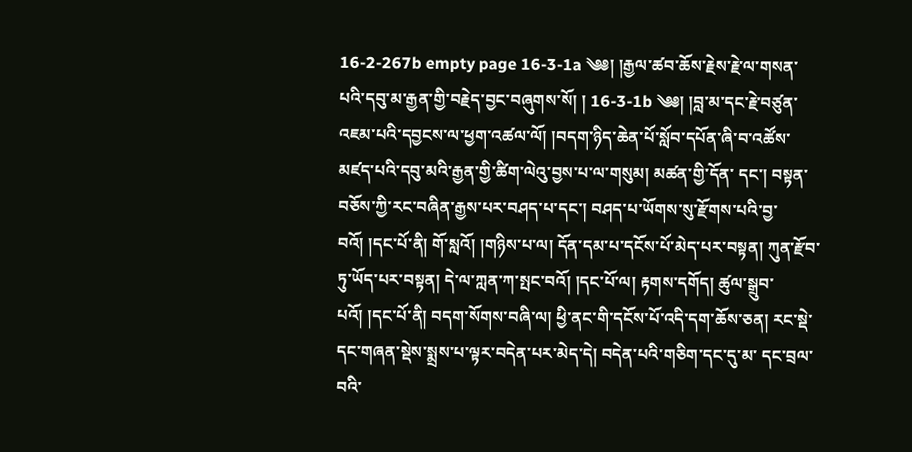16-2-267b empty page 16-3-1a ༄༅། །རྒྱལ་ཚབ་ཆོས་རྗེས་རྗེ་ལ་གསན་པའི་དབུ་མ་རྒྱན་གྱི་བརྗེད་བྱང་བཞུགས་སོ། ། 16-3-1b ༄༅། །བླ་མ་དང་རྗེ་བཙུན་འཇམ་པའི་དབྱངས་ལ་ཕྱག་འཚལ་ལོ། །བདག་ཉིད་ཆེན་པོ་སློབ་དཔོན་ཞི་བ་འཚོས་མཛད་པའི་དབུ་མའི་རྒྱན་གྱི་ཚིག་ལེའུ་བྱས་པ་ལ་གསུམ། མཚན་གྱི་དོན་ དང་། བསྟན་བཅོས་ཀྱི་རང་བཞིན་རྒྱས་པར་བཤད་པ་དང་། བཤད་པ་ཡོགས་སུ་རྫོགས་པའི་བྱ་བའོ། །དང་པོ་ནི། གོ་སླའོ། །གཉིས་པ་ལ། དོན་དམ་པ་དངོས་པོ་མེད་པར་བསྟན། ཀུན་རྫོབ་ཏུ་ཡོད་པར་བསྟན། དེ་ལ་ཀླན་ཀ་སྤང་བའོ། །དང་པོ་ལ། རྟགས་དགོད། ཚུལ་སྒྲུབ་པའོ། །དང་པོ་ནི། བདག་སོགས་བཞི་ལ། ཕྱི་ནང་གི་དངོས་པོ་འདི་དག་ཆོས་ཅན། རང་སྡེ་དང་གཞན་སྡེས་སྨྲས་པ་ལྟར་བདེན་པར་མེད་དེ། བདེན་པའི་གཅིག་དང་དུ་མ་ དང་བྲལ་བའི་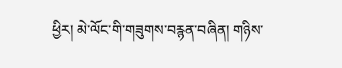ཕྱིར། མེ་ལོང་གི་གཟུགས་བརྙན་བཞིན། གཉིས་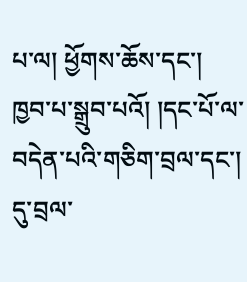པ་ལ། ཕྱོགས་ཆོས་དང་། ཁྱབ་པ་སྒྲུབ་པའོ། །དང་པོ་ལ་བདེན་པའི་གཅིག་བྲལ་དང་། དུ་བྲལ་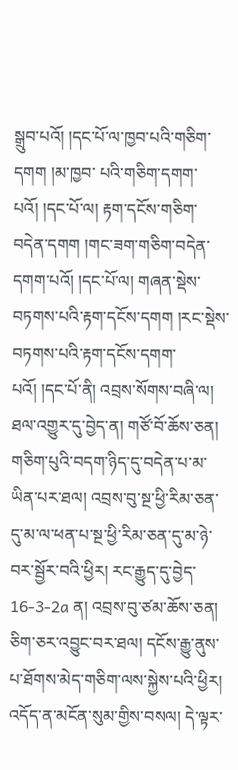སྒྲུབ་པའོ། །དང་པོ་ལ་ཁྱབ་པའི་གཅིག་དགག །མ་ཁྱབ་ པའི་གཅིག་དགག་པའོ། །དང་པོ་ལ། རྟག་དངོས་གཅིག་བདེན་དགག །གང་ཟག་གཅིག་བདེན་དགག་པའོ། །དང་པོ་ལ། གཞན་སྡེས་བཏགས་པའི་རྟག་དངོས་དགག །རང་སྡེས་བཏགས་པའི་རྟག་དངོས་དགག་པའོ། །དང་པོ་ནི། འབྲས་སོགས་བཞི་ལ། ཐལ་འགྱུར་དུ་བྱེད་ན། གཙོ་བོ་ཆོས་ཅན། གཅིག་པུའི་བདག་ཉིད་དུ་བདེན་པ་མ་ཡིན་པར་ཐལ། འབྲས་བུ་སྔ་ཕྱི་རིམ་ཅན་དུ་མ་ལ་ཕན་པ་སྔ་ཕྱི་རིམ་ཅན་དུ་མ་ཉེ་བར་སྦྱོར་བའི་ཕྱིར། རང་རྒྱུད་དུ་བྱེད་ 16-3-2a ན། འབྲས་བུ་ཙམ་ཆོས་ཅན། ཅིག་ཅར་འབྱུང་བར་ཐལ། དངོས་རྒྱུ་ནུས་པ་ཐོགས་མེད་གཅིག་ལས་སྐྱེས་པའི་ཕྱིར། འདོད་ན་མངོན་སུམ་གྱིས་བསལ། དེ་ལྟར་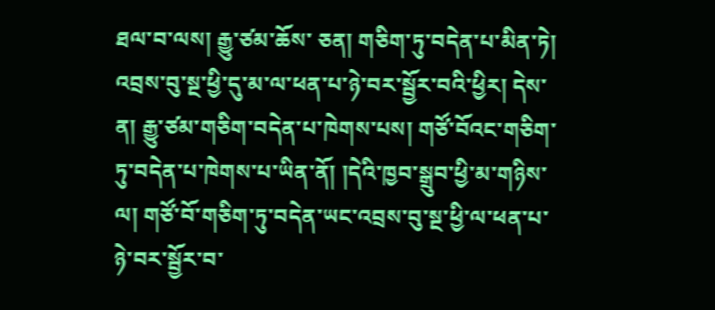ཐལ་བ་ལས། རྒྱུ་ཙམ་ཆོས་ ཅན། གཅིག་ཏུ་བདེན་པ་མིན་ཏེ། འབྲས་བུ་སྔ་ཕྱི་དུ་མ་ལ་ཕན་པ་ཉེ་བར་སྦྱོར་བའི་ཕྱིར། དེས་ན། རྒྱུ་ཙམ་གཅིག་བདེན་པ་ཁེགས་པས། གཙོ་བོའང་གཅིག་ཏུ་བདེན་པ་ཁེགས་པ་ཡིན་ནོ། །དེའི་ཁྱབ་སྒྲུབ་ཕྱི་མ་གཉིས་ ལ། གཙོ་བོ་གཅིག་ཏུ་བདེན་ཡང་འབྲས་བུ་སྔ་ཕྱི་ལ་ཕན་པ་ཉེ་བར་སྦྱོར་བ་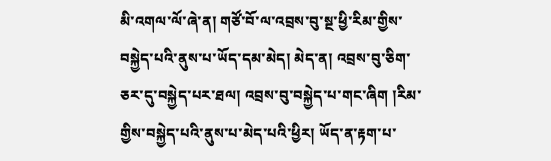མི་འགལ་ལོ་ཞེ་ན། གཙོ་བོ་ལ་འབྲས་བུ་སྔ་ཕྱི་རིམ་གྱིས་བསྐྱེད་པའི་ནུས་པ་ཡོད་དམ་མེད། མེད་ན། འབྲས་བུ་ཅིག་ཅར་དུ་བསྐྱེད་པར་ཐལ། འབྲས་བུ་བསྐྱེད་པ་གང་ཞིག །རིམ་གྱིས་བསྐྱེད་པའི་ནུས་པ་མེད་པའི་ཕྱིར། ཡོད་ན་རྟག་པ་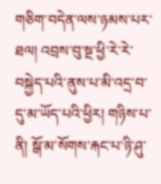གཅིག་བདེན་ལས་ཉམས་པར་ཐལ། འབྲས་བུ་སྔ་ཕྱི་རེ་རེ་བསྐྱེད་པའི་ནུས་པ་མི་འདྲ་བ་དུ་མ་ཡོད་པའི་ཕྱིར། གཉིས་པ་ ནི། སྒོ་མ་སོགས་རྐང་པ་ཉི་ཤུ་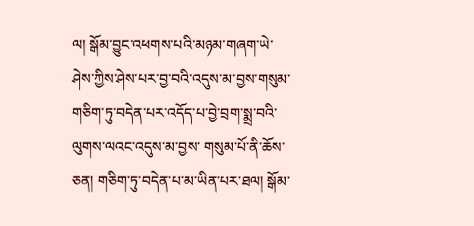ལ། སྒོམ་བྱུང་འཕགས་པའི་མཉམ་གཞག་ཡེ་ཤེས་ཀྱིས་ཤེས་པར་བྱ་བའི་འདུས་མ་བྱས་གསུམ་གཅིག་ཏུ་བདེན་པར་འདོད་པ་བྱེ་བྲག་སྨྲ་བའི་ལུགས་ལའང་འདུས་མ་བྱས་ གསུམ་པོ་ནི་ཆོས་ཅན། གཅིག་ཏུ་བདེན་པ་མ་ཡིན་པར་ཐལ། སྒོམ་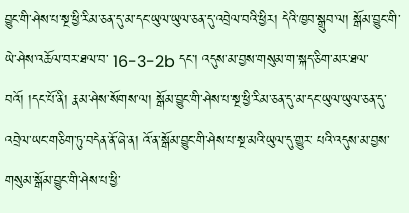བྱུང་གི་ཤེས་པ་སྔ་ཕྱི་རིམ་ཅན་དུ་མ་དང་ཡུལ་ཡུལ་ཅན་དུ་འབྲེལ་བའི་ཕྱིར། དེའི་ཁྱབ་སྒྲུབ་ལ། སྒོམ་བྱུང་གི་ཡེ་ཤེས་འཆོལ་བར་ཐལ་བ་ 16-3-2b དང་། འདུས་མ་བྱས་གསུམ་ག་སྐད་ཅིག་མར་ཐལ་བའོ། །དང་པོ་ནི། རྣམ་ཤེས་སོགས་ལ། སྒོམ་བྱུང་གི་ཤེས་པ་སྔ་ཕྱི་རིམ་ཅན་དུ་མ་དང་ཡུལ་ཡུལ་ཅན་དུ་འབྲེལ་ཡང་གཅིག་ཏུ་བདེན་ནོ་ཞེ་ན། འོ་ན་སྒོམ་བྱུང་གི་ཤེས་པ་སྔ་མའི་ཡུལ་དུ་གྱུར་ པའི་འདུས་མ་བྱས་གསུམ་སྒོམ་བྱུང་གི་ཤེས་པ་ཕྱི་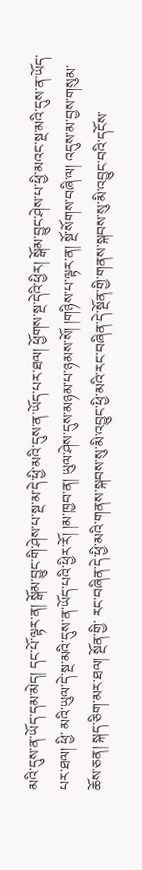མའི་དུས་ན་ཡོད་དམ་མེད། དང་པོ་ལྟར་ན། སྒོམ་བྱུང་གི་ཤེས་པ་སྔ་མ་དེ་ཕྱི་མའི་དུས་ན་ཡོད་པར་ཐལ། ཕྱོགས་སྔ་དེའི་ཕྱིར། སྒོམ་བྱུང་ཤེས་པ་ཕྱི་མའང་སྔ་མའི་དུས་ན་ཡོད་པར་ཐལ། ཕྱི་ མའི་ཡུལ་དེ་སྔ་མའི་དུས་ན་ཡོད་པའི་ཕྱིར་རོ། །མ་ཁྱབ་ན། ཡུལ་ཤེས་དུས་མཉམ་པ་ཉམས་སོ། །གཉིས་པ་ལྟར་ན། སྔོ་སོགས་བཞི་ལ། འདུས་མ་བྱས་གསུམ་ཆོས་ཅན། སྐད་ཅིག་མར་ཐལ། སྔོན་གྱི་ རང་བཞིན་དེ་ཕྱི་མའི་གནས་སྐབས་སུ་མི་འབྱུང་ཕྱི་མའི་རང་བཞིན་དེ་སྔོན་གྱི་གནས་སྐབས་སུ་མི་འབྱུང་བའི་དངོས་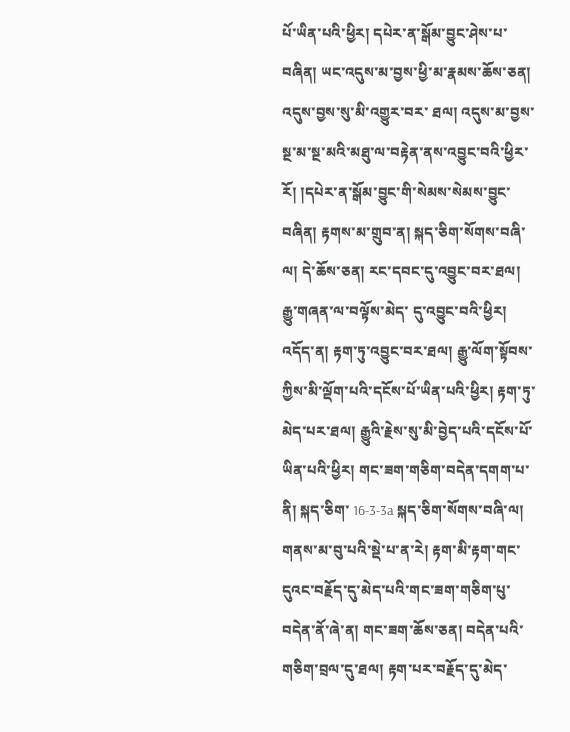པོ་ཡིན་པའི་ཕྱིར། དཔེར་ན་སྒོམ་བྱུང་ཤེས་པ་བཞིན། ཡང་འདུས་མ་བྱས་ཕྱི་མ་རྣམས་ཆོས་ཅན། འདུས་བྱས་སུ་མི་འགྱུར་བར་ ཐལ། འདུས་མ་བྱས་སྔ་མ་སྔ་མའི་མཐུ་ལ་བརྟེན་ནས་འབྱུང་བའི་ཕྱིར་རོ། །དཔེར་ན་སྒོམ་བྱུང་གི་སེམས་སེམས་བྱུང་བཞིན། རྟགས་མ་གྲུབ་ན། སྐད་ཅིག་སོགས་བཞི་ལ། དེ་ཆོས་ཅན། རང་དབང་དུ་འབྱུང་བར་ཐལ། རྒྱུ་གཞན་ལ་བལྟོས་མེད་ དུ་འབྱུང་བའི་ཕྱིར། འདོད་ན། རྟག་ཏུ་འབྱུང་བར་ཐལ། རྒྱུ་ལོག་སྟོབས་ཀྱིས་མི་ལྡོག་པའི་དངོས་པོ་ཡིན་པའི་ཕྱིར། རྟག་ཏུ་མེད་པར་ཐལ། རྒྱུའི་རྗེས་སུ་མི་བྱེད་པའི་དངོས་པོ་ཡིན་པའི་ཕྱིར། གང་ཟག་གཅིག་བདེན་དགག་པ་ནི། སྐད་ཅིག་ 16-3-3a སྐད་ཅིག་སོགས་བཞི་ལ། གནས་མ་བུ་པའི་སྡེ་པ་ན་རེ། རྟག་མི་རྟག་གང་དུའང་བརྗོད་དུ་མེད་པའི་གང་ཟག་གཅིག་པུ་བདེན་ནོ་ཞེ་ན། གང་ཟག་ཆོས་ཅན། བདེན་པའི་གཅིག་བྲལ་དུ་ཐལ། རྟག་པར་བརྗོད་དུ་མེད་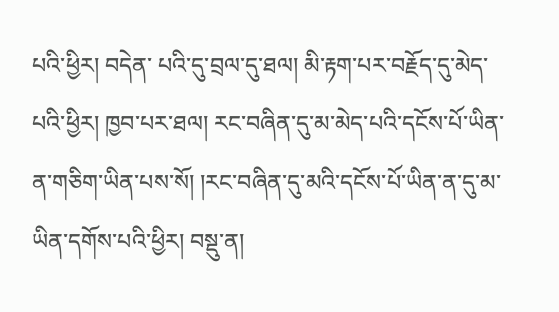པའི་ཕྱིར། བདེན་ པའི་དུ་བྲལ་དུ་ཐལ། མི་རྟག་པར་བརྗོད་དུ་མེད་པའི་ཕྱིར། ཁྱབ་པར་ཐལ། རང་བཞིན་དུ་མ་མེད་པའི་དངོས་པོ་ཡིན་ན་གཅིག་ཡིན་པས་སོ། །རང་བཞིན་དུ་མའི་དངོས་པོ་ཡིན་ན་དུ་མ་ཡིན་དགོས་པའི་ཕྱིར། བསྡུ་ན།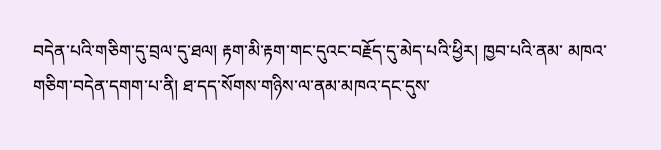བདེན་པའི་གཅིག་དུ་བྲལ་དུ་ཐལ། རྟག་མི་རྟག་གང་དུའང་བརྗོད་དུ་མེད་པའི་ཕྱིར། ཁྱབ་པའི་ནམ་ མཁའ་གཅིག་བདེན་དགག་པ་ནི། ཐ་དད་སོགས་གཉིས་ལ་ནམ་མཁའ་དང་དུས་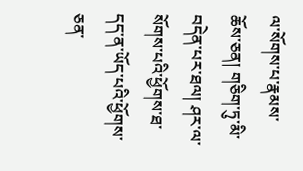ལ་སོགས་པ་རྣམས་ཆོས་ཅན། གཅིག་ཏུ་མི་བདེན་པར་ཐལ། ཤར་ལ་སོགས་པའི་ཕྱོགས་ཐ་དད་ན་ཡོད་པའི་ཕྱོགས་ཅན་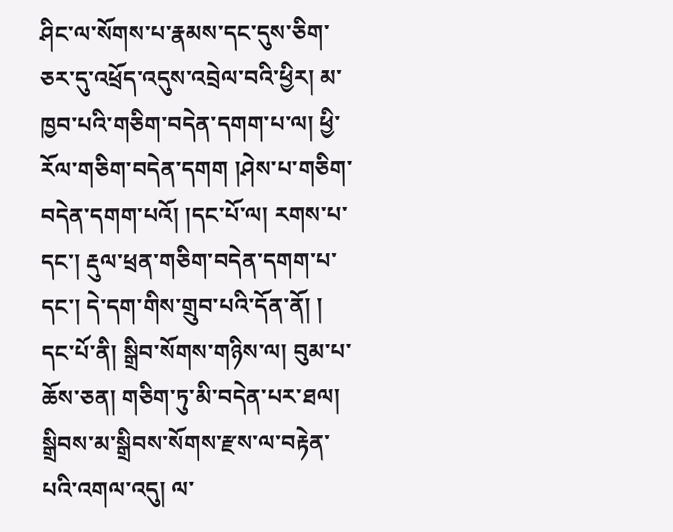ཤིང་ལ་སོགས་པ་རྣམས་དང་དུས་ཅིག་ ཅར་དུ་འཕྲོད་འདུས་འབྲེལ་བའི་ཕྱིར། མ་ཁྱབ་པའི་གཅིག་བདེན་དགག་པ་ལ། ཕྱི་རོལ་གཅིག་བདེན་དགག །ཤེས་པ་གཅིག་བདེན་དགག་པའོ། །དང་པོ་ལ། རགས་པ་དང་། རྡུལ་ཕྲན་གཅིག་བདེན་དགག་པ་དང་། དེ་དག་གིས་གྲུབ་པའི་དོན་ནོ། ། དང་པོ་ནི། སྒྲིབ་སོགས་གཉིས་ལ། བུམ་པ་ཆོས་ཅན། གཅིག་ཏུ་མི་བདེན་པར་ཐལ། སྒྲིབས་མ་སྒྲིབས་སོགས་རྫས་ལ་བརྟེན་པའི་འགལ་འདུ། ལ་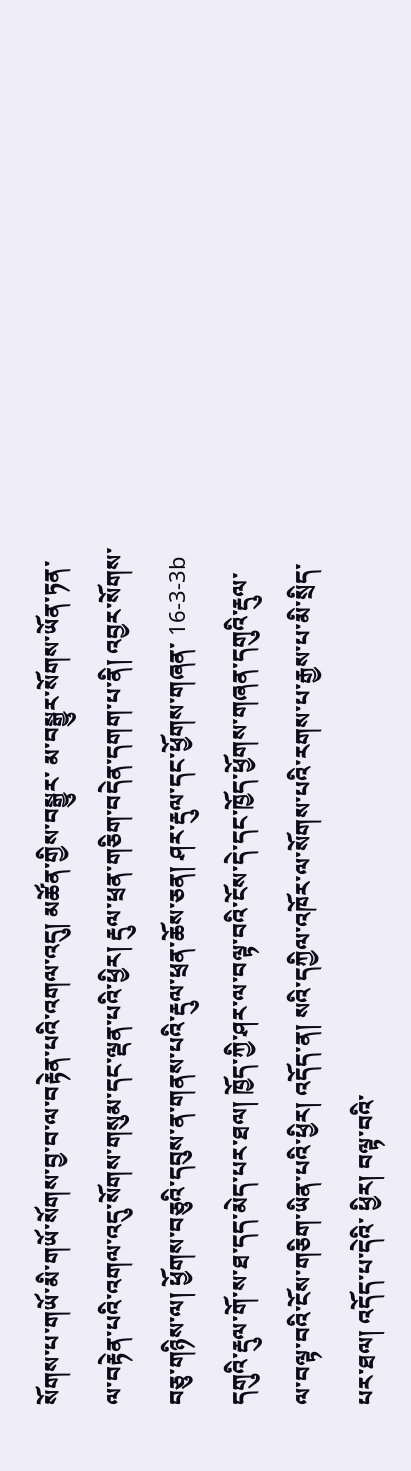སོགས་པ་གཡོ་མི་གཡོ་སོགས་བྱ་བ་ལ་བརྟེན་པའི་འགལ་འདུ། མཚོན་གྱིས་བསྒྱུར་ མ་བསྒྱུར་སོགས་ཡོན་ཏན་ལ་བརྟེན་པའི་འགལ་འདུ་སོགས་གསུམ་དང་ལྡན་པའི་ཕྱིར། རྡུལ་ཕྲན་གཅིག་བདེན་དགག་པ་ནི། འབྱར་སོགས་བཅུ་གཉིས་ལ། ཕྱོགས་བཅུའི་དབུས་ན་གནས་པའི་རྡུལ་ཕྲན་ཆོས་ཅན། ཤར་རྡུལ་དང་ཕྱོགས་གཞན་ 16-3-3b དགུའི་རྡུལ་གོ་ས་ཐ་དད་མེད་པར་ཐལ། ཁྱོད་ཀྱི་ཤར་ལ་བལྟ་བའི་ངོས་དེ་དང་ཁྱོད་ཕྱོགས་གཞན་དགུའི་རྡུལ་ལ་བལྟ་བའི་ངོས་གཅིག་ཡིན་པའི་ཕྱིར། འདོད་ན། སའི་དཀྱིལ་འཁོར་ལ་སོགས་པའི་རགས་པ་རྒྱས་པ་མི་སྲིད་པར་ཐལ། འདོད་པ་དེའི་ ཕྱིར། བལྟ་བའི་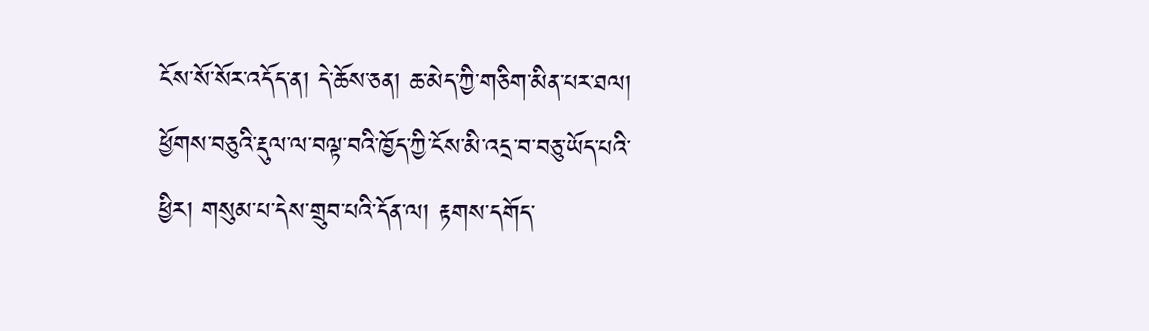ངོས་སོ་སོར་འདོད་ན། དེ་ཆོས་ཅན། ཆ་མེད་ཀྱི་གཅིག་མིན་པར་ཐལ། ཕྱོགས་བཅུའི་རྡུལ་ལ་བལྟ་བའི་ཁྱོད་ཀྱི་ངོས་མི་འདྲ་བ་བཅུ་ཡོད་པའི་ཕྱིར། གསུམ་པ་དེས་གྲུབ་པའི་དོན་ལ། རྟགས་དགོད་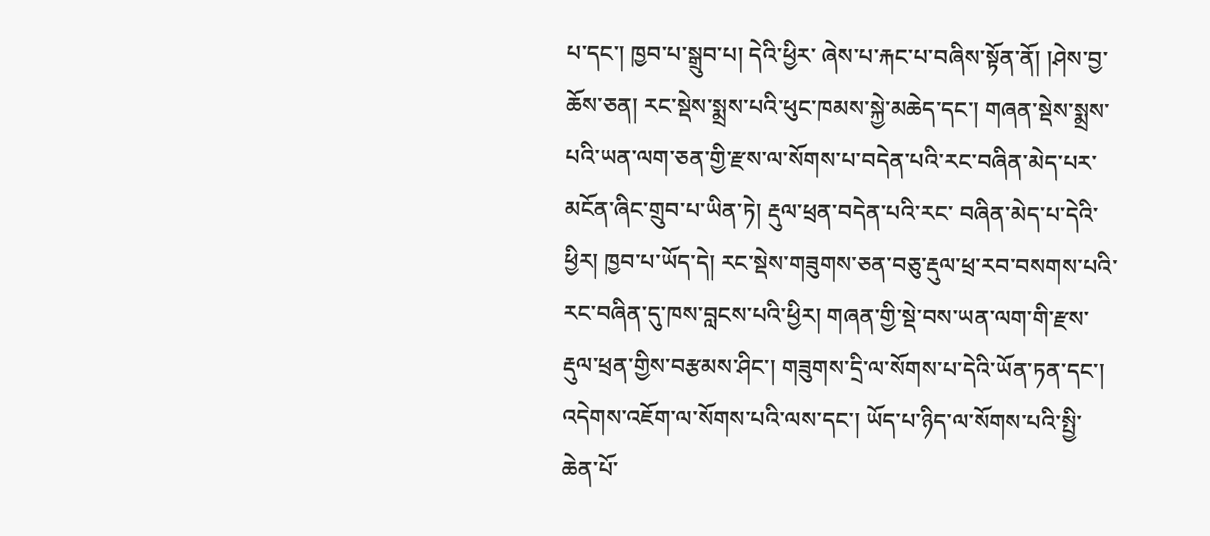པ་དང་། ཁྱབ་པ་སྒྲུབ་པ། དེའི་ཕྱིར་ ཞེས་པ་རྐང་པ་བཞིས་སྟོན་ནོ། །ཤེས་བྱ་ཆོས་ཅན། རང་སྡེས་སྨྲས་པའི་ཕུང་ཁམས་སྐྱེ་མཆེད་དང་། གཞན་སྡེས་སྨྲས་པའི་ཡན་ལག་ཅན་གྱི་རྫས་ལ་སོགས་པ་བདེན་པའི་རང་བཞིན་མེད་པར་མངོན་ཞིང་གྲུབ་པ་ཡིན་ཏེ། རྡུལ་ཕྲན་བདེན་པའི་རང་ བཞིན་མེད་པ་དེའི་ཕྱིར། ཁྱབ་པ་ཡོད་དེ། རང་སྡེས་གཟུགས་ཅན་བཅུ་རྡུལ་ཕྲ་རབ་བསགས་པའི་རང་བཞིན་དུ་ཁས་བླངས་པའི་ཕྱིར། གཞན་གྱི་སྡེ་བས་ཡན་ལག་གི་རྫས་རྡུལ་ཕྲན་གྱིས་བརྩམས་ཤིང་། གཟུགས་དྲི་ལ་སོགས་པ་དེའི་ཡོན་ཏན་དང་། འདེགས་འཇོག་ལ་སོགས་པའི་ལས་དང་། ཡོད་པ་ཉིད་ལ་སོགས་པའི་སྤྱི་ཆེན་པོ་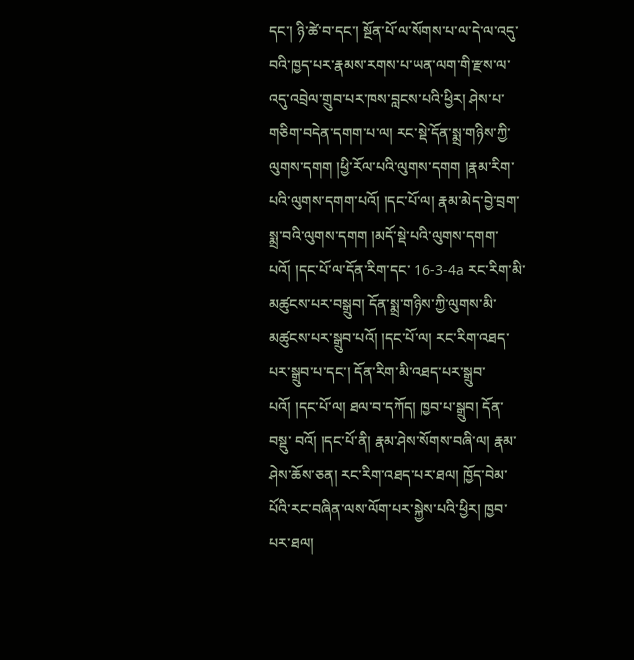དང་། ཉི་ཚེ་བ་དང་། སྔོན་པོ་ལ་སོགས་པ་ལ་དེ་ལ་འདུ་བའི་ཁྱད་པར་རྣམས་རགས་པ་ཡན་ལག་གི་རྫས་ལ་འདུ་འབྲེལ་གྲུབ་པར་ཁས་བླངས་པའི་ཕྱིར། ཤེས་པ་ གཅིག་བདེན་དགག་པ་ལ། རང་སྡེ་དོན་སྨྲ་གཉིས་ཀྱི་ལུགས་དགག །ཕྱི་རོལ་པའི་ལུགས་དགག །རྣམ་རིག་པའི་ལུགས་དགག་པའོ། །དང་པོ་ལ། རྣམ་མེད་བྱེ་བྲག་སྨྲ་བའི་ལུགས་དགག །མདོ་སྡེ་པའི་ལུགས་དགག་པའོ། །དང་པོ་ལ་དོན་རིག་དང་ 16-3-4a རང་རིག་མི་མཚུངས་པར་བསྒྲུབ། དོན་སྨྲ་གཉིས་ཀྱི་ལུགས་མི་མཚུངས་པར་སྒྲུབ་པའོ། །དང་པོ་ལ། རང་རིག་འཐད་པར་སྒྲུབ་པ་དང་། དོན་རིག་མི་འཐད་པར་སྒྲུབ་པའོ། །དང་པོ་ལ། ཐལ་བ་དཀོད། ཁྱབ་པ་སྒྲུབ། དོན་བསྡུ་ བའོ། །དང་པོ་ནི། རྣམ་ཤེས་སོགས་བཞི་ལ། རྣམ་ཤེས་ཆོས་ཅན། རང་རིག་འཐད་པར་ཐལ། ཁྱོད་བེམ་པོའི་རང་བཞིན་ལས་ལོག་པར་སྐྱེས་པའི་ཕྱིར། ཁྱབ་པར་ཐལ།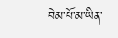བེམ་པོ་མ་ཡིན་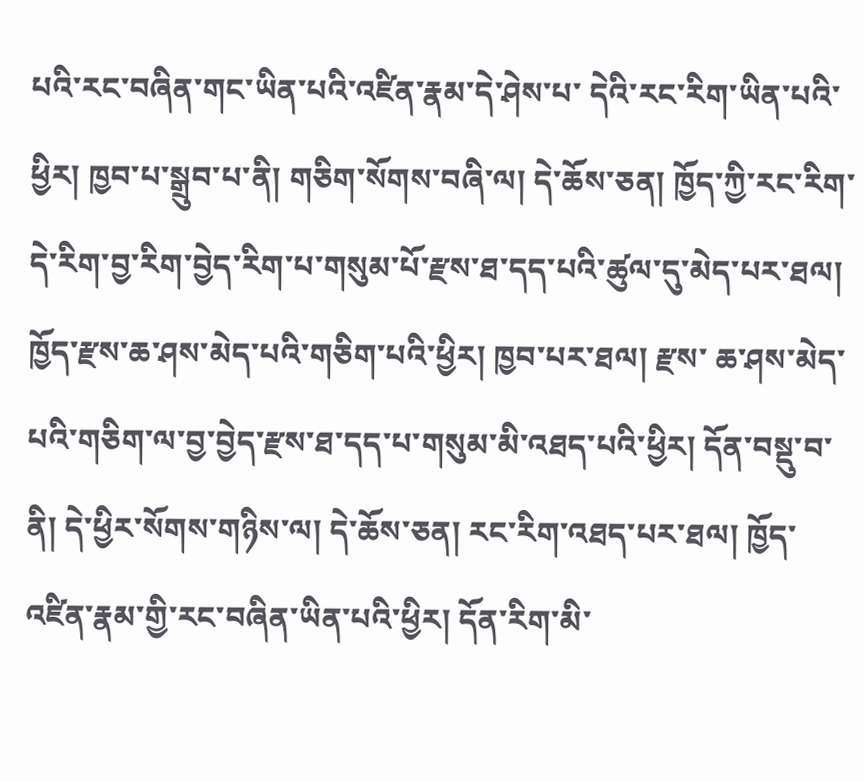པའི་རང་བཞིན་གང་ཡིན་པའི་འཛིན་རྣམ་དེ་ཤེས་པ་ དེའི་རང་རིག་ཡིན་པའི་ཕྱིར། ཁྱབ་པ་སྒྲུབ་པ་ནི། གཅིག་སོགས་བཞི་ལ། དེ་ཆོས་ཅན། ཁྱོད་ཀྱི་རང་རིག་དེ་རིག་བྱ་རིག་བྱེད་རིག་པ་གསུམ་པོ་རྫས་ཐ་དད་པའི་ཚུལ་དུ་མེད་པར་ཐལ། ཁྱོད་རྫས་ཆ་ཤས་མེད་པའི་གཅིག་པའི་ཕྱིར། ཁྱབ་པར་ཐལ། རྫས་ ཆ་ཤས་མེད་པའི་གཅིག་ལ་བྱ་བྱེད་རྫས་ཐ་དད་པ་གསུམ་མི་འཐད་པའི་ཕྱིར། དོན་བསྡུ་བ་ནི། དེ་ཕྱིར་སོགས་གཉིས་ལ། དེ་ཆོས་ཅན། རང་རིག་འཐད་པར་ཐལ། ཁྱོད་འཛིན་རྣམ་གྱི་རང་བཞིན་ཡིན་པའི་ཕྱིར། དོན་རིག་མི་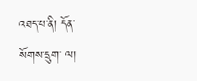འཐད་པ་ནི། དོན་སོགས་དྲུག་ ལ།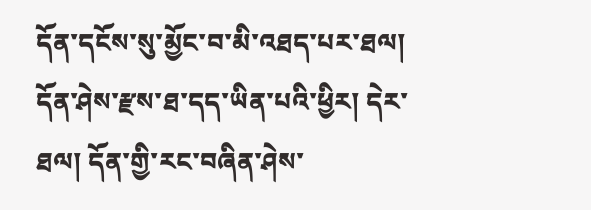དོན་དངོས་སུ་མྱོང་བ་མི་འཐད་པར་ཐལ། དོན་ཤེས་རྫས་ཐ་དད་ཡིན་པའི་ཕྱིར། དེར་ཐལ། དོན་གྱི་རང་བཞིན་ཤེས་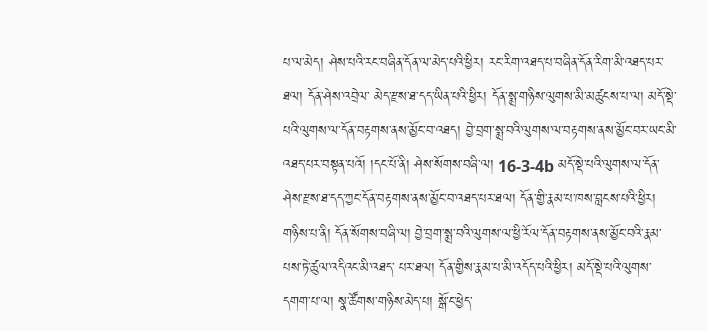པ་ལ་མེད། ཤེས་པའི་རང་བཞིན་དོན་ལ་མེད་པའི་ཕྱིར། རང་རིག་འཐད་པ་བཞིན་དོན་རིག་མི་འཐད་པར་ཐལ། དོན་ཤེས་འབྲེལ་ མེད་རྫས་ཐ་དད་ཡིན་པའི་ཕྱིར། དོན་སྨྲ་གཉིས་ལུགས་མི་མཚུངས་པ་ལ། མདོ་སྡེ་པའི་ལུགས་ལ་དོན་བརྟགས་ནས་མྱོང་བ་འཐད། བྱེ་བྲག་སྨྲ་བའི་ལུགས་ལ་བརྟགས་ནས་མྱོང་བར་ཡང་མི་འཐད་པར་བསྟན་པའོ། །དང་པོ་ནི། ཤེས་སོགས་བཞི་ལ། 16-3-4b མདོ་སྡེ་པའི་ལུགས་ལ་དོན་ཤེས་རྫས་ཐ་དད་ཀྱང་དོན་བརྟགས་ནས་མྱོང་བ་འཐད་པར་ཐལ། དོན་གྱི་རྣམ་པ་ཁས་བླངས་པའི་ཕྱིར། གཉིས་པ་ནི། དོན་སོགས་བཞི་ལ། བྱེ་བྲག་སྨྲ་བའི་ལུགས་ལ་ཕྱི་རོལ་དོན་བརྟགས་ནས་མྱོང་བའི་རྣམ་པས་ཏེ་ཚུལ་འདིའང་མི་འཐད་ པར་ཐལ། དོན་གྱིས་རྣམ་པ་མི་འདོད་པའི་ཕྱིར། མདོ་སྡེ་པའི་ལུགས་དགག་པ་ལ། སྣ་ཚོགས་གཉིས་མེད་པ། སྒོ་ང་ཕྱེད་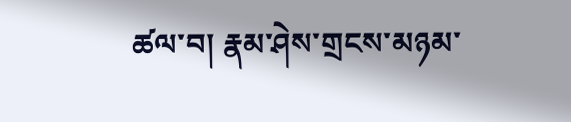ཚལ་བ། རྣམ་ཤེས་གྲངས་མཉམ་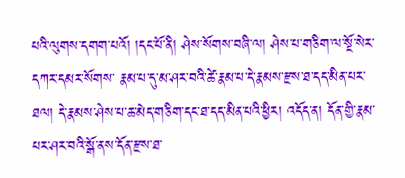པའི་ལུགས་དགག་པའོ། །དང་པོ་ནི། ཤེས་སོགས་བཞི་ལ། ཤེས་པ་གཅིག་ལ་སྔོ་སེར་དཀར་དམར་སོགས་ རྣམ་པ་དུ་མ་ཤར་བའི་ཚེ་རྣམ་པ་དེ་རྣམས་རྫས་ཐ་དད་མིན་པར་ཐལ། དེ་རྣམས་ཤེས་པ་ཆ་མེད་གཅིག་དང་ཐ་དད་མིན་པའི་ཕྱིར། འདོད་ན། དོན་གྱི་རྣམ་པར་ཤར་བའི་སྒོ་ནས་དོན་རྫས་ཐ་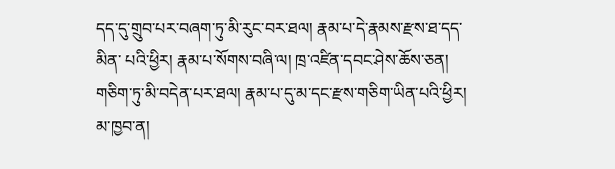དད་དུ་གྲུབ་པར་བཞག་ཏུ་མི་རུང་བར་ཐལ། རྣམ་པ་དེ་རྣམས་རྫས་ཐ་དད་མིན་ པའི་ཕྱིར། རྣམ་པ་སོགས་བཞི་ལ། ཁྲ་འཛིན་དབང་ཤེས་ཆོས་ཅན། གཅིག་ཏུ་མི་བདེན་པར་ཐལ། རྣམ་པ་དུ་མ་དང་རྫས་གཅིག་ཡིན་པའི་ཕྱིར། མ་ཁྱབ་ན།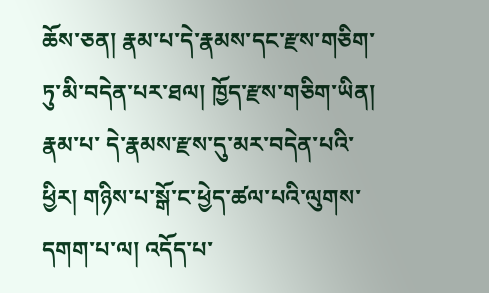ཆོས་ཅན། རྣམ་པ་དེ་རྣམས་དང་རྫས་གཅིག་ཏུ་མི་བདེན་པར་ཐལ། ཁྱོད་རྫས་གཅིག་ཡིན། རྣམ་པ་ དེ་རྣམས་རྫས་དུ་མར་བདེན་པའི་ཕྱིར། གཉིས་པ་སྒོ་ང་ཕྱེད་ཚལ་པའི་ལུགས་དགག་པ་ལ། འདོད་པ་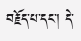བརྗོད་པ་དང་། དེ་